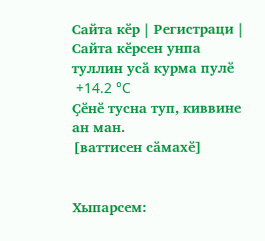Сайта кӗр | Регистраци | Сайта кӗрсен унпа туллин усӑ курма пулӗ
 +14.2 °C
Ҫӗнӗ тусна туп, киввине ан ман.
[ваттисен сӑмахӗ]


Хыпарсем: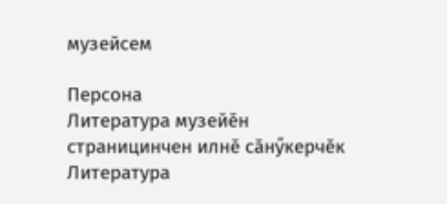музейсем

Персона
Литература музейӗн страницинчен илнӗ сӑнӳкерчӗк
Литература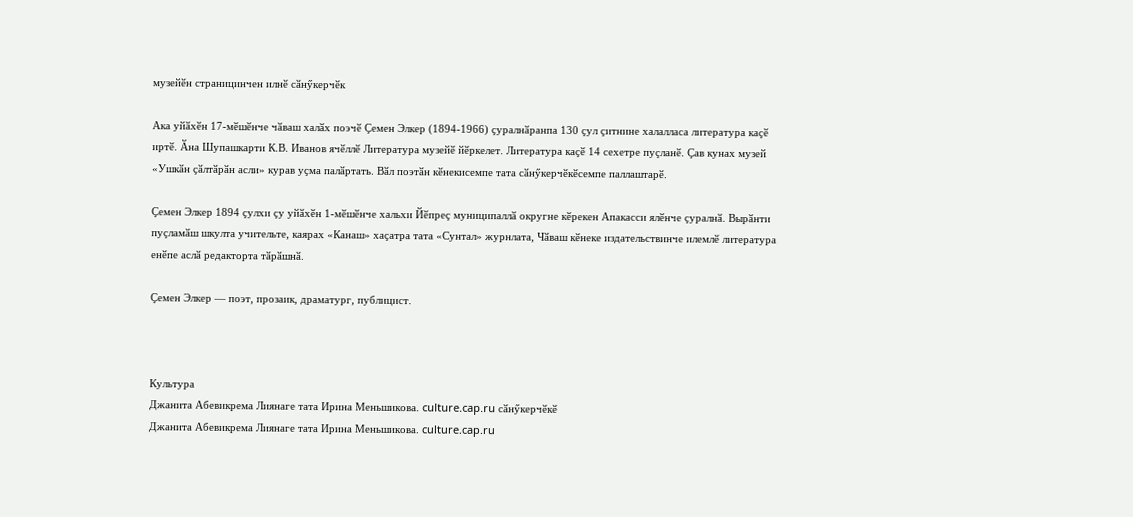музейӗн страницинчен илнӗ сӑнӳкерчӗк

Ака уйӑхӗн 17-мӗшӗнче чӑваш халӑх поэчӗ Ҫемен Элкер (1894-1966) ҫуралнӑранпа 130 ҫул ҫитнине халалласа литература каҫӗ иртӗ. Ӑна Шупашкарти К.В. Иванов ячӗллӗ Литература музейӗ йӗркелет. Литература каҫӗ 14 сехетре пуҫланӗ. Ҫав кунах музей «Ушкӑн ҫӑлтӑрӑн асли» курав уҫма палӑртать. Вӑл поэтӑн кӗнекисемпе тата сӑнӳкерчӗкӗсемпе паллаштарӗ.

Ҫемен Элкер 1894 ҫулхи ҫу уйӑхӗн 1-мӗшӗнче хальхи Йӗпреҫ муниципаллӑ округне кӗрекен Апакасси ялӗнче ҫуралнӑ. Вырӑнти пуҫламӑш шкулта учительте, каярах «Канаш» хаҫатра тата «Сунтал» журнлата, Чӑваш кӗнеке издательствинче илемлӗ литература енӗпе аслӑ редакторта тӑрӑшнӑ.

Ҫемен Элкер — поэт, прозаик, драматург, публицист.



Культура
Джанита Абевикрема Лиянаге тата Ирина Меньшикова. culture.cap.ru сӑнӳкерчӗкӗ
Джанита Абевикрема Лиянаге тата Ирина Меньшикова. culture.cap.ru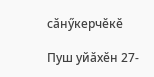сӑнӳкерчӗкӗ

Пуш уйӑхӗн 27-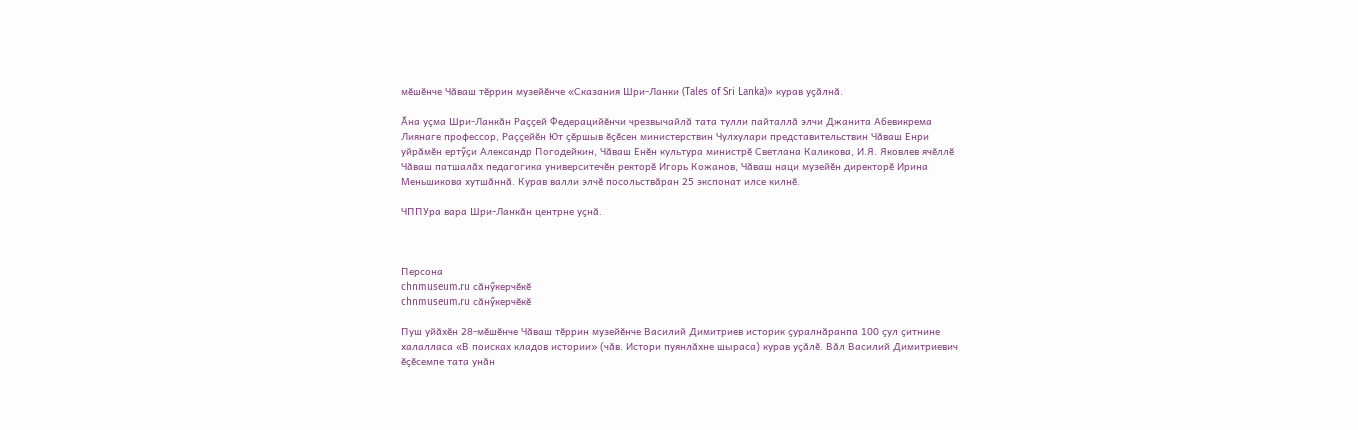мӗшӗнче Чӑваш тӗррин музейӗнче «Сказания Шри-Ланки (Tales of Sri Lanka)» курав уҫӑлнӑ.

Ӑна уҫма Шри-Ланкӑн Раҫҫей Федерацийӗнчи чрезвычайлӑ тата тулли пайталлӑ элчи Джанита Абевикрема Лиянаге профессор, Раҫҫейӗн Ют ҫӗршыв ӗҫӗсен министерствин Чулхулари представительствин Чӑваш Енри уйрӑмӗн ертӳҫи Александр Погодейкин, Чӑваш Енӗн культура министрӗ Светлана Каликова, И.Я. Яковлев ячӗллӗ Чӑваш патшалӑх педагогика университечӗн ректорӗ Игорь Кожанов, Чӑваш наци музейӗн директорӗ Ирина Меньшикова хутшӑннӑ. Курав валли элчӗ посольствӑран 25 экспонат илсе килнӗ.

ЧППУра вара Шри-Ланкӑн центрне уҫнӑ.



Персона
chnmuseum.ru сӑнӳкерчӗкӗ
chnmuseum.ru сӑнӳкерчӗкӗ

Пуш уйӑхӗн 28-мӗшӗнче Чӑваш тӗррин музейӗнче Василий Димитриев историк ҫуралнӑранпа 100 ҫул ҫитнине халалласа «В поисках кладов истории» (чӑв. Истори пуянлӑхне шыраса) курав уҫӑлӗ. Вӑл Василий Димитриевич ӗҫӗсемпе тата унӑн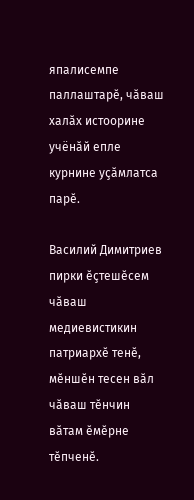япалисемпе паллаштарӗ, чӑваш халӑх истоорине учёнӑй епле курнине уҫӑмлатса парӗ.

Василий Димитриев пирки ӗҫтешӗсем чӑваш медиевистикин патриархӗ тенӗ, мӗншӗн тесен вӑл чӑваш тӗнчин вӑтам ӗмӗрне тӗпченӗ.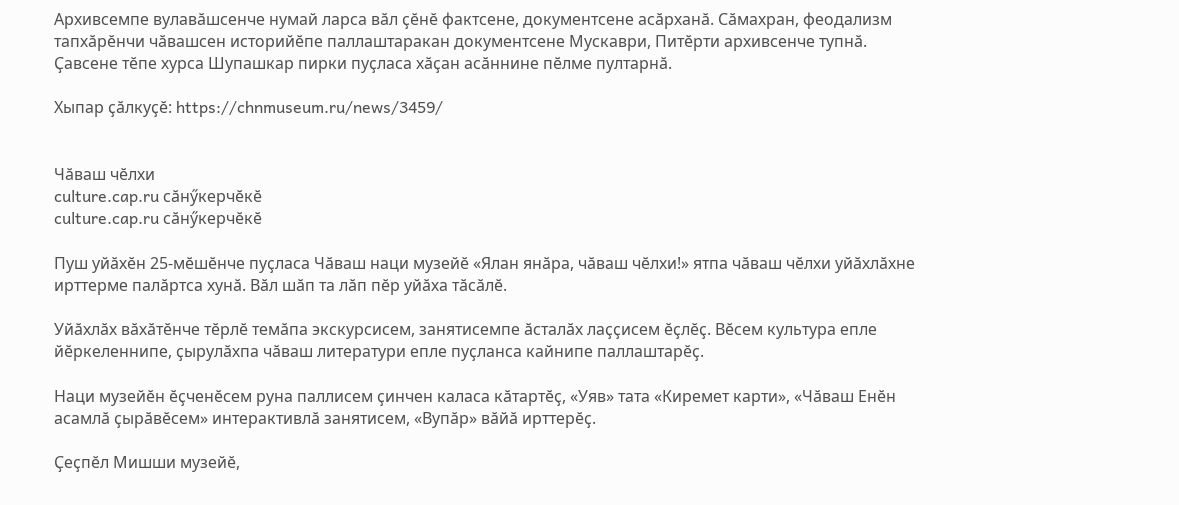Архивсемпе вулавӑшсенче нумай ларса вӑл ҫӗнӗ фактсене, документсене асӑрханӑ. Сӑмахран, феодализм тапхӑрӗнчи чӑвашсен историйӗпе паллаштаракан документсене Мускаври, Питӗрти архивсенче тупнӑ. Ҫавсене тӗпе хурса Шупашкар пирки пуҫласа хӑҫан асӑннине пӗлме пултарнӑ.

Хыпар ҫӑлкуҫӗ: https://chnmuseum.ru/news/3459/


Чӑваш чӗлхи
culture.cap.ru сӑнӳкерчӗкӗ
culture.cap.ru сӑнӳкерчӗкӗ

Пуш уйӑхӗн 25-мӗшӗнче пуҫласа Чӑваш наци музейӗ «Ялан янӑра, чӑваш чӗлхи!» ятпа чӑваш чӗлхи уйӑхлӑхне ирттерме палӑртса хунӑ. Вӑл шӑп та лӑп пӗр уйӑха тӑсӑлӗ.

Уйӑхлӑх вӑхӑтӗнче тӗрлӗ темӑпа экскурсисем, занятисемпе ӑсталӑх лаҫҫисем ӗҫлӗҫ. Вӗсем культура епле йӗркеленнипе, ҫырулӑхпа чӑваш литератури епле пуҫланса кайнипе паллаштарӗҫ.

Наци музейӗн ӗҫченӗсем руна паллисем ҫинчен каласа кӑтартӗҫ, «Уяв» тата «Киремет карти», «Чӑваш Енӗн асамлӑ ҫырӑвӗсем» интерактивлӑ занятисем, «Вупӑр» вӑйӑ ирттерӗҫ.

Ҫеҫпӗл Мишши музейӗ,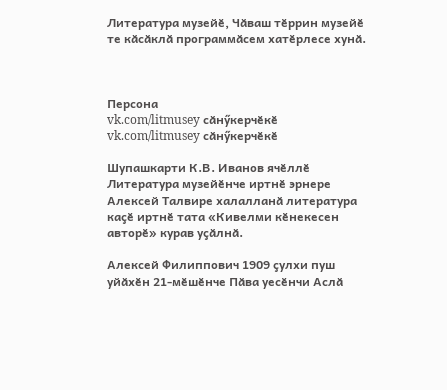Литература музейӗ, Чӑваш тӗррин музейӗ те кӑсӑклӑ программӑсем хатӗрлесе хунӑ.



Персона
vk.com/litmusey сӑнӳкерчӗкӗ
vk.com/litmusey сӑнӳкерчӗкӗ

Шупашкарти К.В. Иванов ячӗллӗ Литература музейӗнче иртнӗ эрнере Алексей Талвире халалланӑ литература каҫӗ иртнӗ тата «Кивелми кӗнекесен авторӗ» курав уҫӑлнӑ.

Алексей Филиппович 1909 ҫулхи пуш уйӑхӗн 21-мӗшӗнче Пӑва уесӗнчи Аслӑ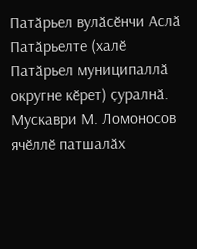Патӑрьел вулӑсӗнчи Аслӑ Патӑрьелте (халӗ Патӑрьел муниципаллӑ округне кӗрет) ҫуралнӑ. Мускаври М. Ломоносов ячӗллӗ патшалӑх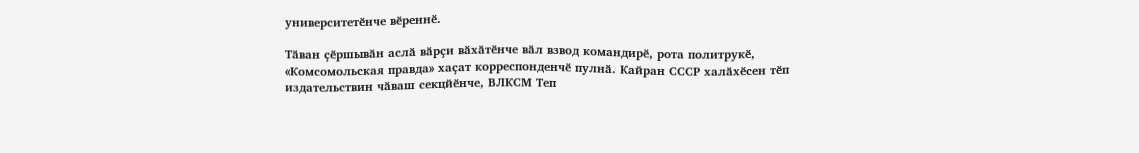университетӗнче вӗреннӗ.

Тӑван ҫӗршывӑн аслӑ вӑрҫи вӑхӑтӗнче вӑл взвод командирӗ, рота политрукӗ, «Комсомольская правда» хаҫат корреспонденчӗ пулнӑ. Кайран СССР халӑхӗсен тӗп издательствин чӑваш секцйӗнче, ВЛКСМ Теп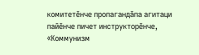комитетӗнче пропагандӑпа агитаци пайӗнче пичет инструкторӗнче, «Коммунизм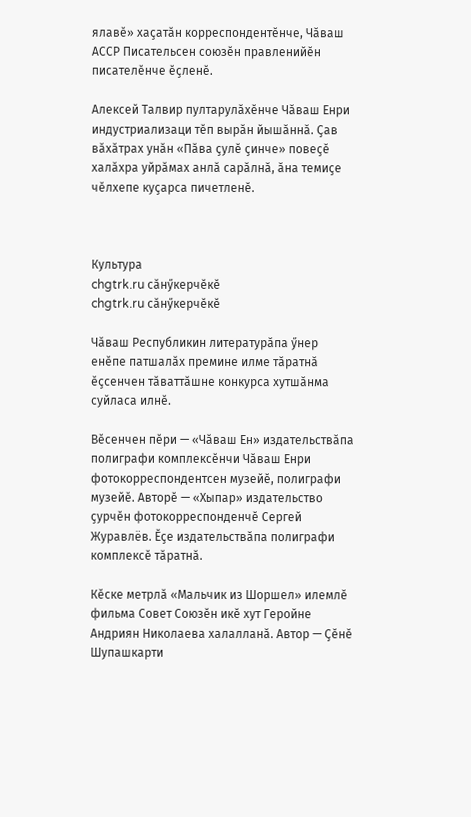ялавӗ» хаҫатӑн корреспондентӗнче, Чӑваш АССР Писательсен союзӗн правленийӗн писателӗнче ӗҫленӗ.

Алексей Талвир пултарулӑхӗнче Чӑваш Енри индустриализаци тӗп вырӑн йышӑннӑ. Ҫав вӑхӑтрах унӑн «Пӑва ҫулӗ ҫинче» повеҫӗ халӑхра уйрӑмах анлӑ сарӑлнӑ, ӑна темиҫе чӗлхепе куҫарса пичетленӗ.



Культура
chgtrk.ru сӑнӳкерчӗкӗ
chgtrk.ru сӑнӳкерчӗкӗ

Чӑваш Республикин литературӑпа ӳнер енӗпе патшалӑх премине илме тӑратнӑ ӗҫсенчен тӑваттӑшне конкурса хутшӑнма суйласа илнӗ.

Вӗсенчен пӗри — «Чӑваш Ен» издательствӑпа полиграфи комплексӗнчи Чӑваш Енри фотокорреспондентсен музейӗ, полиграфи музейӗ. Авторӗ — «Хыпар» издательство ҫурчӗн фотокорреспонденчӗ Сергей Журавлёв. Ӗҫе издательствӑпа полиграфи комплексӗ тӑратнӑ.

Кӗске метрлӑ «Мальчик из Шоршел» илемлӗ фильма Совет Союзӗн икӗ хут Геройне Андриян Николаева халалланӑ. Автор — Ҫӗнӗ Шупашкарти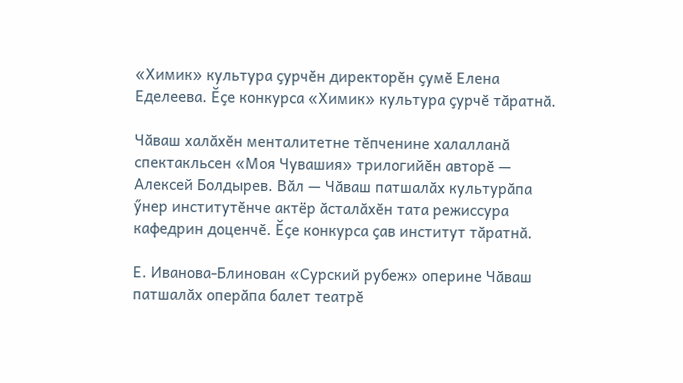«Химик» культура ҫурчӗн директорӗн ҫумӗ Елена Еделеева. Ӗҫе конкурса «Химик» культура ҫурчӗ тӑратнӑ.

Чӑваш халӑхӗн менталитетне тӗпченине халалланӑ спектакльсен «Моя Чувашия» трилогийӗн авторӗ — Алексей Болдырев. Вӑл — Чӑваш патшалӑх культурӑпа ӳнер институтӗнче актёр ӑсталӑхӗн тата режиссура кафедрин доценчӗ. Ӗҫе конкурса ҫав институт тӑратнӑ.

Е. Иванова-Блинован «Сурский рубеж» оперине Чӑваш патшалӑх оперӑпа балет театрӗ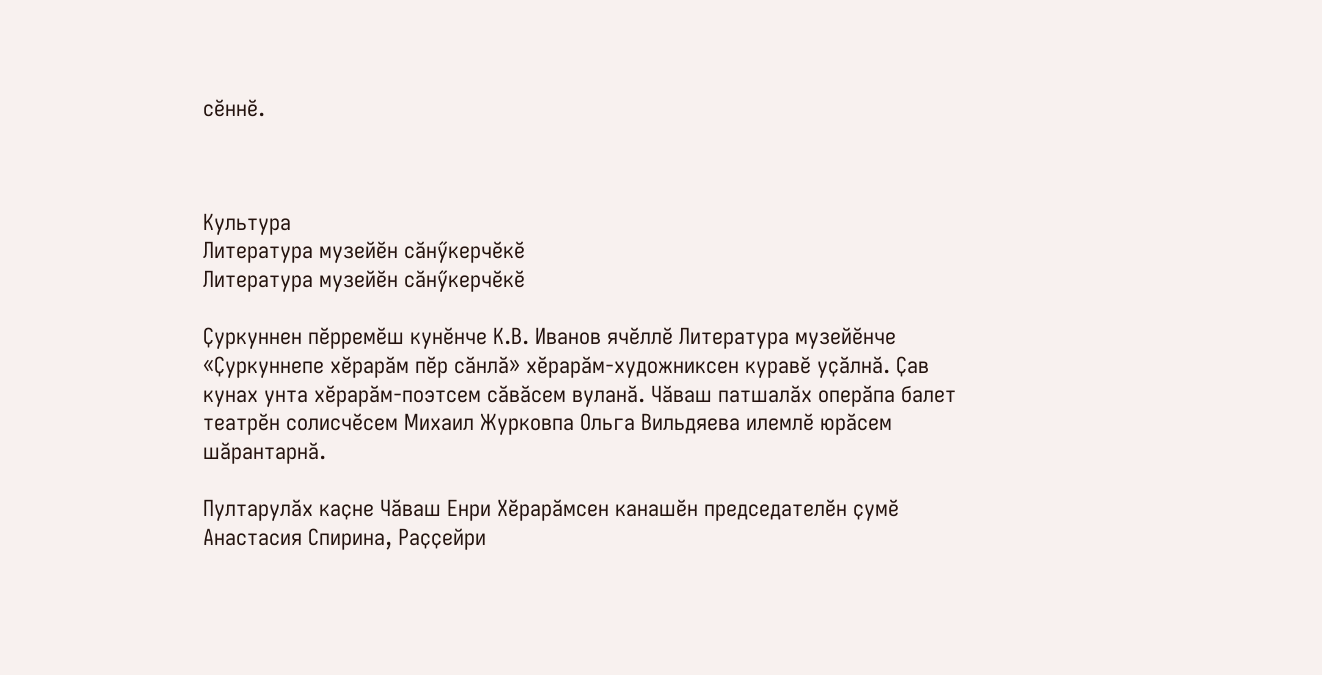сӗннӗ.



Культура
Литература музейӗн сӑнӳкерчӗкӗ
Литература музейӗн сӑнӳкерчӗкӗ

Ҫуркуннен пӗрремӗш кунӗнче К.В. Иванов ячӗллӗ Литература музейӗнче «Ҫуркуннепе хӗрарӑм пӗр сӑнлӑ» хӗрарӑм-художниксен куравӗ уҫӑлнӑ. Ҫав кунах унта хӗрарӑм-поэтсем сӑвӑсем вуланӑ. Чӑваш патшалӑх оперӑпа балет театрӗн солисчӗсем Михаил Журковпа Ольга Вильдяева илемлӗ юрӑсем шӑрантарнӑ.

Пултарулӑх каҫне Чӑваш Енри Хӗрарӑмсен канашӗн председателӗн ҫумӗ Анастасия Спирина, Раҫҫейри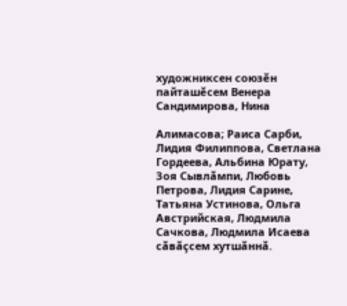художниксен союзӗн пайташӗсем Венера Сандимирова, Нина

Алимасова; Раиса Сарби, Лидия Филиппова, Светлана Гордеева, Альбина Юрату, Зоя Сывлӑмпи, Любовь Петрова, Лидия Сарине, Татьяна Устинова, Ольга Австрийская, Людмила Сачкова, Людмила Исаева сӑвӑҫсем хутшӑннӑ.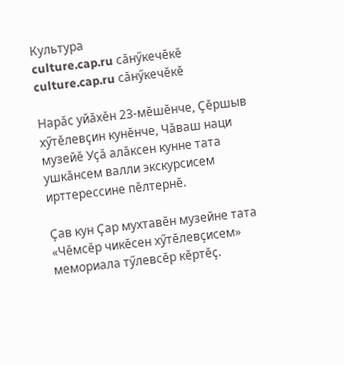Культура
culture.cap.ru сӑнӳкечӗкӗ
culture.cap.ru сӑнӳкечӗкӗ

Нарӑс уйӑхӗн 23-мӗшӗнче, Ҫӗршыв хӳтӗлевҫин кунӗнче, Чӑваш наци музейӗ Уҫӑ алӑксен кунне тата ушкӑнсем валли экскурсисем ирттерессине пӗлтернӗ.

Ҫав кун Ҫар мухтавӗн музейне тата «Чӗмсӗр чикӗсен хӳтӗлевҫисем» мемориала тӳлевсӗр кӗртӗҫ.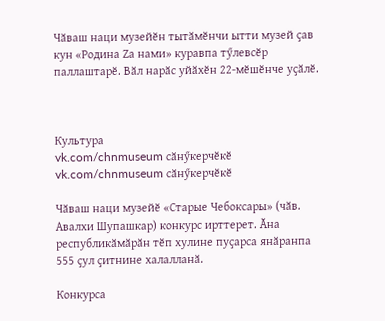Чӑваш наци музейӗн тытӑмӗнчи ытти музей ҫав кун «Родина Zа нами» куравпа тӳлевсӗр паллаштарӗ. Вӑл нарӑс уйӑхӗн 22-мӗшӗнче уҫӑлӗ.



Культура
vk.com/chnmuseum сӑнӳкерчӗкӗ
vk.com/chnmuseum сӑнӳкерчӗкӗ

Чӑваш наци музейӗ «Старые Чебоксары» (чӑв. Авалхи Шупашкар) конкурс ирттерет. Ӑна республикӑмӑрӑн тӗп хулине пуҫарса янӑранпа 555 ҫул ҫитнине халалланӑ.

Конкурса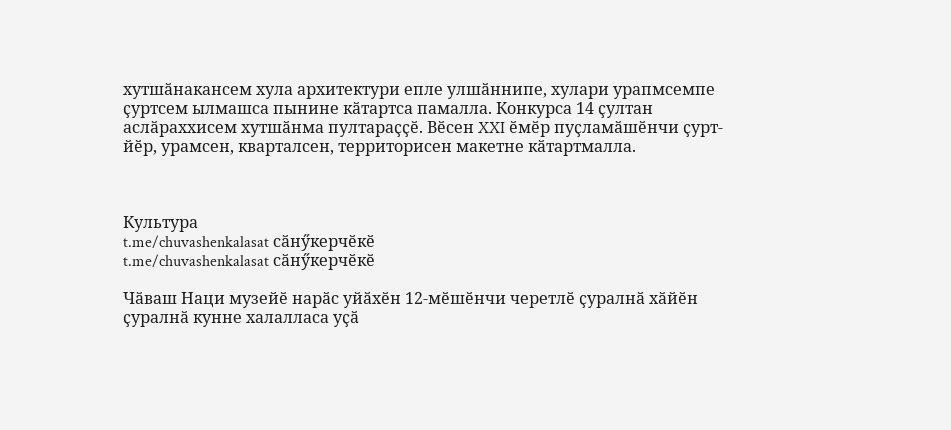хутшӑнакансем хула архитектури епле улшӑннипе, хулари урапмсемпе ҫуртсем ылмашса пынине кӑтартса памалла. Конкурса 14 ҫултан аслӑраххисем хутшӑнма пултараҫҫӗ. Вӗсен XXI ӗмӗр пуҫламӑшӗнчи ҫурт-йӗр, урамсен, кварталсен, территорисен макетне кӑтартмалла.



Культура
t.me/chuvashenkalasat сӑнӳкерчӗкӗ
t.me/chuvashenkalasat сӑнӳкерчӗкӗ

Чӑваш Наци музейӗ нарӑс уйӑхӗн 12-мӗшӗнчи черетлӗ ҫуралнӑ хӑйӗн ҫуралнӑ кунне халалласа уҫӑ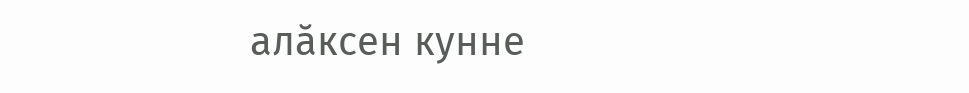алӑксен кунне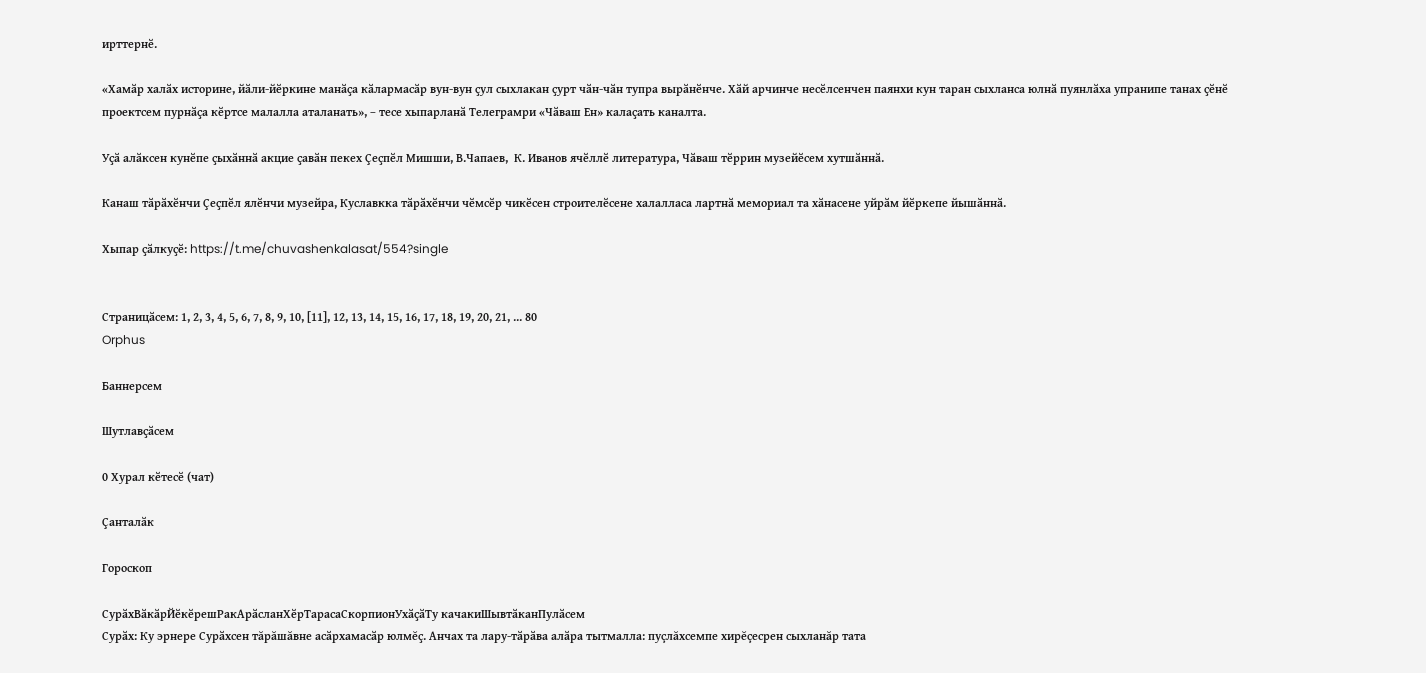ирттернӗ.

«Хамӑр халӑх историне, йӑли-йӗркине манӑҫа кӑлармасӑр вун-вун ҫул сыхлакан ҫурт чӑн-чӑн тупра вырӑнӗнче. Хӑй арчинче несӗлсенчен паянхи кун таран сыхланса юлнӑ пуянлӑха упранипе танах ҫӗнӗ проектсем пурнӑҫа кӗртсе малалла аталанать», – тесе хыпарланӑ Телеграмри «Чӑваш Ен» калаҫать каналта.

Уҫӑ алӑксен кунӗпе ҫыхӑннӑ акцие ҫавӑн пекех Ҫеҫпӗл Мишши, В.Чапаев,  К. Иванов ячӗллӗ литература, Чӑваш тӗррин музейӗсем хутшӑннӑ.

Канаш тӑрӑхӗнчи Ҫеҫпӗл ялӗнчи музейра, Куславкка тӑрӑхӗнчи чӗмсӗр чикӗсен строителӗсене халалласа лартнӑ мемориал та хӑнасене уйрӑм йӗркепе йышӑннӑ.

Хыпар ҫӑлкуҫӗ: https://t.me/chuvashenkalasat/554?single


Страницӑсем: 1, 2, 3, 4, 5, 6, 7, 8, 9, 10, [11], 12, 13, 14, 15, 16, 17, 18, 19, 20, 21, ... 80
Orphus

Баннерсем

Шутлавҫӑсем

0 Хурал кӗтесӗ (чат)

Ҫанталӑк

Гороскоп

СурӑхВӑкӑрЙӗкӗрешРакАрӑсланХӗрТарасаСкорпионУхӑҫӑТу качакиШывтӑканПулӑсем
Сурӑх: Ку эрнере Сурӑхсен тăрăшăвне асӑрхамасӑр юлмĕҫ. Анчах та лару-тӑрӑва алӑра тытмалла: пуçлăхсемпе хирĕçесрен сыхланăр тата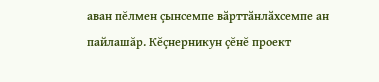аван пĕлмен çынсемпе вӑрттӑнлӑхсемпе ан пайлашăр. Кĕçнерникун çĕнĕ проект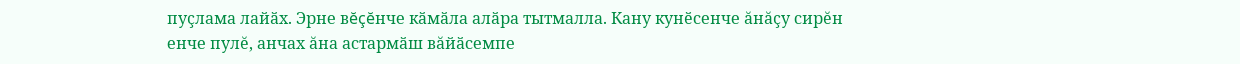пуçлама лайӑх. Эрне вĕçĕнче кӑмӑла алӑра тытмалла. Кану кунӗсенче ăнăçу сирĕн енче пулĕ, анчах ăна астармӑш вăйӑсемпе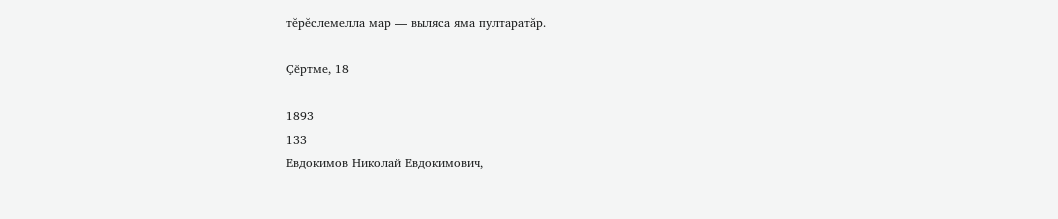тĕрĕслемелла мар — выляса яма пултаратăр.

Ҫӗртме, 18

1893
133
Евдокимов Николай Евдокимович,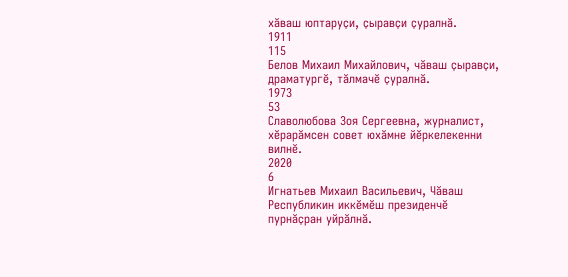xӑваш юптаруҫи, ҫыравҫи ҫуралнӑ.
1911
115
Белов Михаил Михайлович, чӑваш ҫыравҫи, драматургӗ, тӑлмачӗ ҫуралнӑ.
1973
53
Славолюбова Зоя Сергеевна, журналист, хӗрарӑмсен совет юхӑмне йӗркелекенни вилнӗ.
2020
6
Игнатьев Михаил Васильевич, Чӑваш Республикин иккӗмӗш президенчӗ пурнӑҫран уйрӑлнӑ.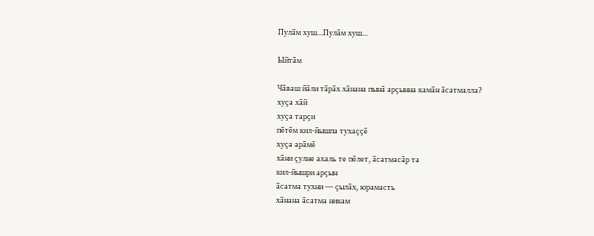Пулӑм хуш...Пулӑм хуш...

Ыйтӑм

Чӑваш йӑли тӑрӑх хӑнана пынӑ арҫынна камӑн ӑсатмалла?
хуҫа хӑй
хуҫа тарҫи
пӗтӗм кил-йышпа тухаҫҫӗ
хуҫа арӑмӗ
хӑни ҫулне ахаль те пӗлет, ӑсатмасӑр та
кил-йышри арҫын
ӑсатма тухни — ҫылӑх, юрамасть
хӑнана ӑсатма никам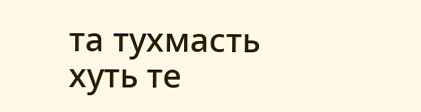та тухмасть
хуть те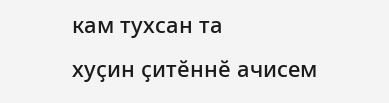кам тухсан та
хуҫин ҫитӗннӗ ачисем